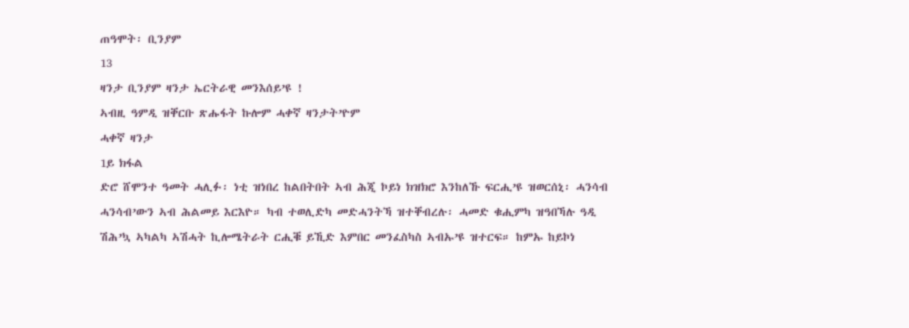ጠዓሞት፡ ቢንያም
13
ዛንታ ቢንያም ዛንታ ኤርትራዊ መንእሰይ’ዩ !
ኣብዚ ዓምዲ ዝቐርቡ ጽሑፋት ኩሎም ሓቀኛ ዛንታት’ዮም
ሓቀኛ ዛንታ
1ይ ክፋል
ድሮ ሸሞንተ ዓመት ሓሊፉ፡ ነቲ ዝነበረ ከልበትበት ኣብ ሕጂ ኮይነ ክዝክሮ እንከለኹ ፍርሒ’ዩ ዝወርሰኒ፡ ሓንሳብ ሓንሳብ’ውን ኣብ ሕልመይ እርእዮ። ካብ ተወሊድካ መድሓንትኻ ዝተቐብረሉ፡ ሓመድ ቁሒምካ ዝዓበኻሉ ዓዲ ሽሕ’ኳ ኣካልካ ኣሽሓት ኪሎሜትራት ርሒቑ ይኺድ እምበር መንፈስካስ ኣብኡ’ዩ ዝተርፍ። ከምኡ ከይኮነ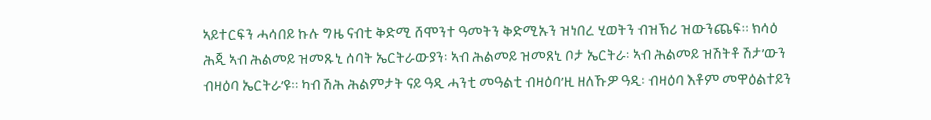ኣይተርፍን ሓሳበይ ኩሉ ግዜ ናብቲ ቅድሚ ሸሞንተ ዓመትን ቅድሚኡን ዝነበረ ሂወትን ብዝኽሪ ዝውንጨፍ። ክሳዕ ሕጂ ኣብ ሕልመይ ዝመጹኒ ሰባት ኤርትራውያን፡ ኣብ ሕልመይ ዝመጸኒ ቦታ ኤርትራ፡ ኣብ ሕልመይ ዝሽትቶ ሽታ’ውን ብዛዕባ ኤርትራ’ዩ። ካብ ሽሕ ሕልምታት ናይ ዓዲ ሓንቲ መዓልቲ ብዛዕባ’ዚ ዘለኹዎ ዓዲ፡ ብዛዕባ እቶም መዋዕልተይን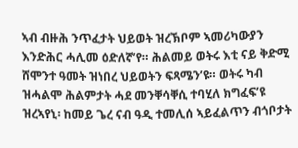ኣብ ብዙሕ ንጥፈታት ህይወት ዝረኽቦም ኣመሪካውያን እንድሕር ሓሊመ ዕድለኛ’የ። ሕልመይ ወትሩ እቲ ናይ ቅድሚ ሸሞንተ ዓመት ዝነበረ ህይወትን ፍጻሜን’ዩ። ወትሩ ካብ ዝሓልሞ ሕልምታት ሓደ መንቐሳቐሲ ተባሂለ ክግፈፍ’ዩ ዝረኣየኒ፡ ከመይ ጌረ ናብ ዓዲ ተመሊሰ ኣይፈልጥን ብጎቦታት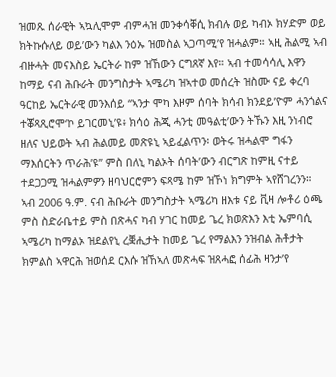ዝመጹ ሰራዊት ኣኳሊሞም ብምሓዝ መንቀሳቐሲ ክብሉ ወይ ካብኦ ክሃድም ወይ ክትኩሱለይ ወይ’ውን ካልእ ንዕኡ ዝመስል ኣጋጣሚ’የ ዝሓልም። ኣዚ ሕልሚ ኣብ ብዙሓት መናእስይ ኤርትራ ከም ዝኸውን ርግጸኛ እየ። ኣብ ተመሳሳሊ እዋን ከማይ ናብ ሕቡራት መንግስታት ኣሜሪካ ዝኣተወ መሰረት ዝስሙ ናይ ቀረባ ዓርከይ ኤርትራዊ መንእሰይ “ኣንታ ሞካ እዞም ሰባት ክሳብ ክንደይ’ዮም ሓንጎልና ተቖጻጺሮሞ‘ኮ ይገርመኒ’ዩ፥ ክሳዕ ሕጂ ሓንቲ መዓልቲ’ውን ትኹን እዚ ንነብሮ ዘለና ህይወት ኣብ ሕልመይ መጽዩኒ ኣይፈልጥን፡ ወትሩ ዝሓልሞ ግፋን ማእሰርትን ጥራሕ’ዩ” ምስ በለኒ ካልኦት ሰባት’ውን ብርግጽ ከምዚ ናተይ ተደጋጋሚ ዝሓልምዎን ዘባህርሮምን ፍጻሜ ከም ዝኾነ ክግምት ኣየሸገረንን።
ኣብ 2006 ዓ.ም. ናብ ሕቡራት መንግስታት ኣሜሪካ ዘእቱ ናይ ቪዛ ሎቶሪ ዕጫ ምስ ስድራቤተይ ምስ በጽሓና ካብ ሃገር ከመይ ጌረ ክወጽእን እቲ ኤምባሲ ኣሜሪካ ከማልኦ ዝደልየኒ ረቛሒታት ከመይ ጌረ የማልእን ንዝብል ሕቶታት ክምልስ ኣዋርሕ ዝወሰደ ርእሱ ዝኸኣለ መጽሓፍ ዝጸሓፎ ሰፊሕ ዛንታ’የ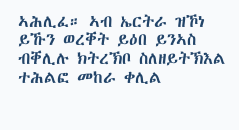ኣሕሊፈ። ኣብ ኤርትራ ዝኾነ ይኹን ወረቐት ይዕበ ይንኣስ ብቐሊሉ ክትረኽቦ ስለዘይትኽእል ተሕልፎ መከራ ቀሊል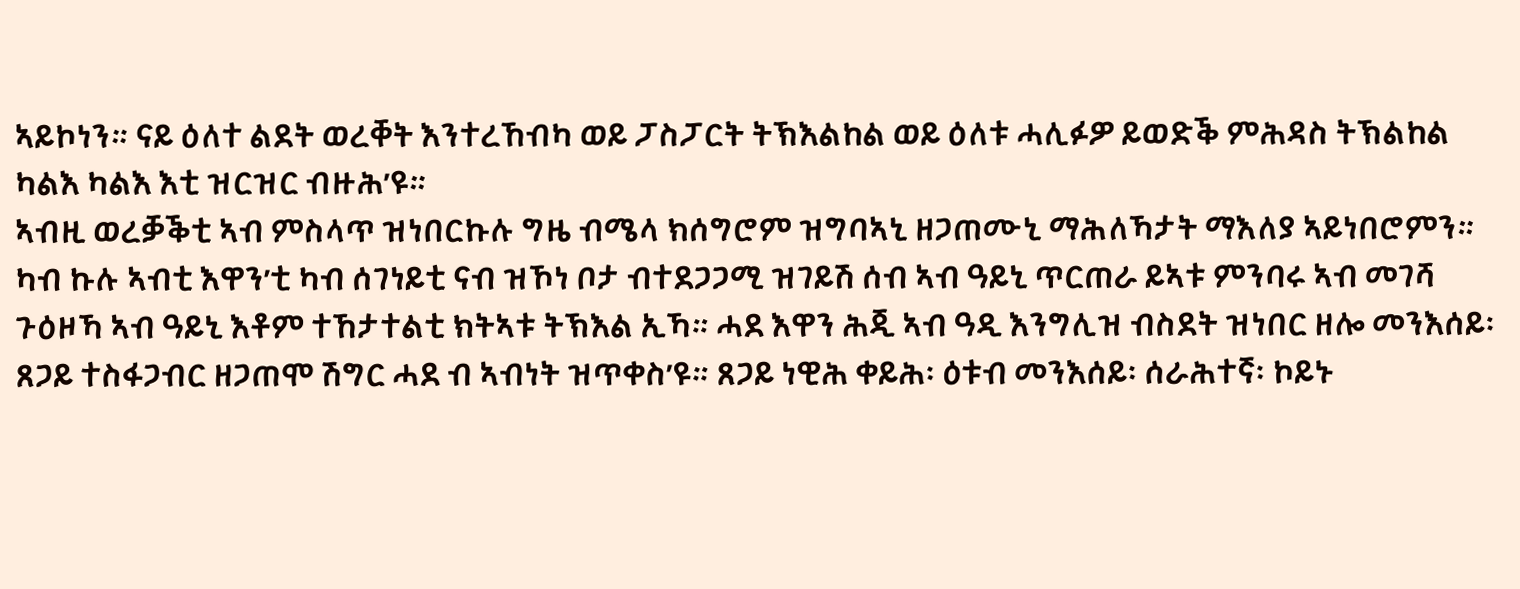ኣይኮነን። ናይ ዕለተ ልደት ወረቐት እንተረኸብካ ወይ ፓስፓርት ትኽእልከል ወይ ዕለቱ ሓሊፉዎ ይወድቕ ምሕዳስ ትኽልከል ካልእ ካልእ እቲ ዝርዝር ብዙሕ’ዩ።
ኣብዚ ወረቓቕቲ ኣብ ምስላጥ ዝነበርኩሉ ግዜ ብሜላ ክሰግሮም ዝግባኣኒ ዘጋጠሙኒ ማሕለኻታት ማእለያ ኣይነበሮምን። ካብ ኩሉ ኣብቲ እዋን’ቲ ካብ ሰገነይቲ ናብ ዝኾነ ቦታ ብተደጋጋሚ ዝገይሽ ሰብ ኣብ ዓይኒ ጥርጠራ ይኣቱ ምንባሩ ኣብ መገሻ ጉዕዞኻ ኣብ ዓይኒ እቶም ተኸታተልቲ ክትኣቱ ትኽእል ኢኻ። ሓደ እዋን ሕጂ ኣብ ዓዲ እንግሊዝ ብስደት ዝነበር ዘሎ መንእሰይ፡ ጸጋይ ተስፋጋብር ዘጋጠሞ ሽግር ሓደ ብ ኣብነት ዝጥቀስ’ዩ። ጸጋይ ነዊሕ ቀይሕ፡ ዕቱብ መንእሰይ፡ ሰራሕተኛ፡ ኮይኑ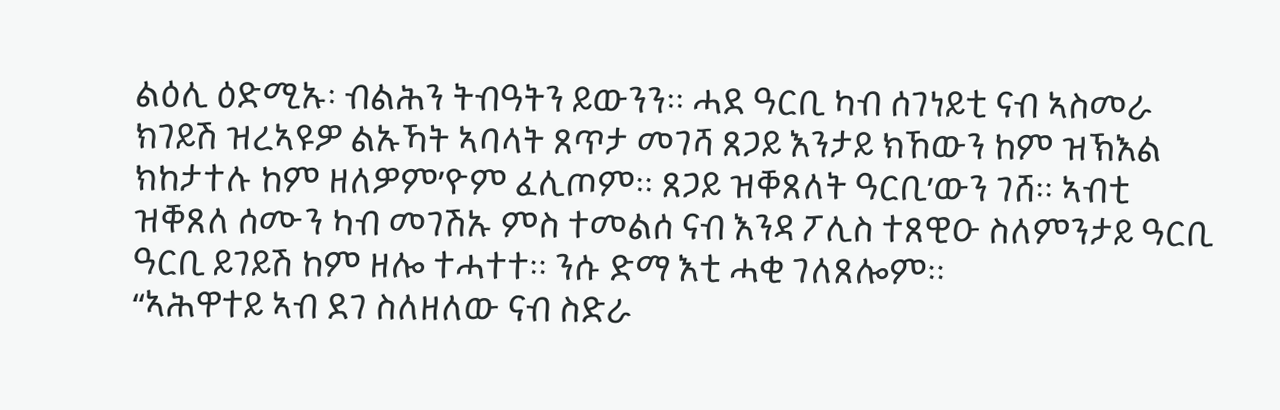ልዕሊ ዕድሚኡ፡ ብልሕን ትብዓትን ይውንን። ሓደ ዓርቢ ካብ ሰገነይቲ ናብ ኣስመራ ክገይሽ ዝረኣዩዎ ልኡኻት ኣባላት ጸጥታ መገሻ ጸጋይ እንታይ ክኸውን ከም ዝኽእል ክከታተሉ ከም ዘለዎም’ዮም ፈሊጦም። ጸጋይ ዝቐጸለት ዓርቢ’ውን ገሸ። ኣብቲ ዝቐጸለ ሰሙን ካብ መገሽኡ ምስ ተመልሰ ናብ እንዳ ፖሊስ ተጸዊዑ ስለምንታይ ዓርቢ ዓርቢ ይገይሽ ከም ዘሎ ተሓተተ። ንሱ ድማ እቲ ሓቂ ገለጸሎም።
“ኣሕዋተይ ኣብ ደገ ስለዘለው ናብ ስድራ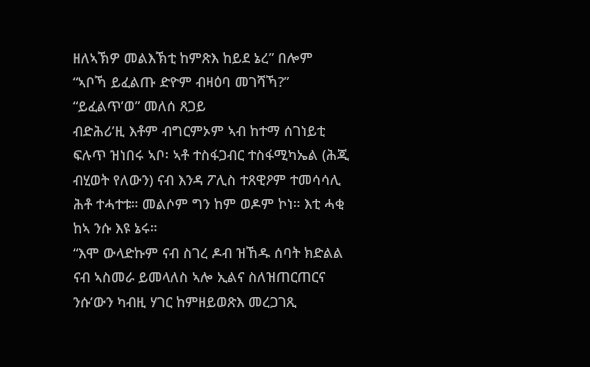ዘለኣኽዎ መልእኽቲ ከምጽእ ከይደ ኔረ” በሎም
“ኣቦኻ ይፈልጡ ድዮም ብዛዕባ መገሻኻ?”
“ይፈልጥ’ወ” መለሰ ጸጋይ
ብድሕሪ’ዚ እቶም ብግርምኦም ኣብ ከተማ ሰገነይቲ ፍሉጥ ዝነበሩ ኣቦ፡ ኣቶ ተስፋጋብር ተስፋሚካኤል (ሕጂ ብሂወት የለውን) ናብ እንዳ ፖሊስ ተጸዊዖም ተመሳሳሊ ሕቶ ተሓተቱ። መልሶም ግን ከም ወዶም ኮነ። እቲ ሓቂ ከኣ ንሱ እዩ ኔሩ።
“እሞ ውላድኩም ናብ ስገረ ዶብ ዝኸዱ ሰባት ክድልል ናብ ኣስመራ ይመላለስ ኣሎ ኢልና ስለዝጠርጠርና ንሱ’ውን ካብዚ ሃገር ከምዘይወጽእ መረጋገጺ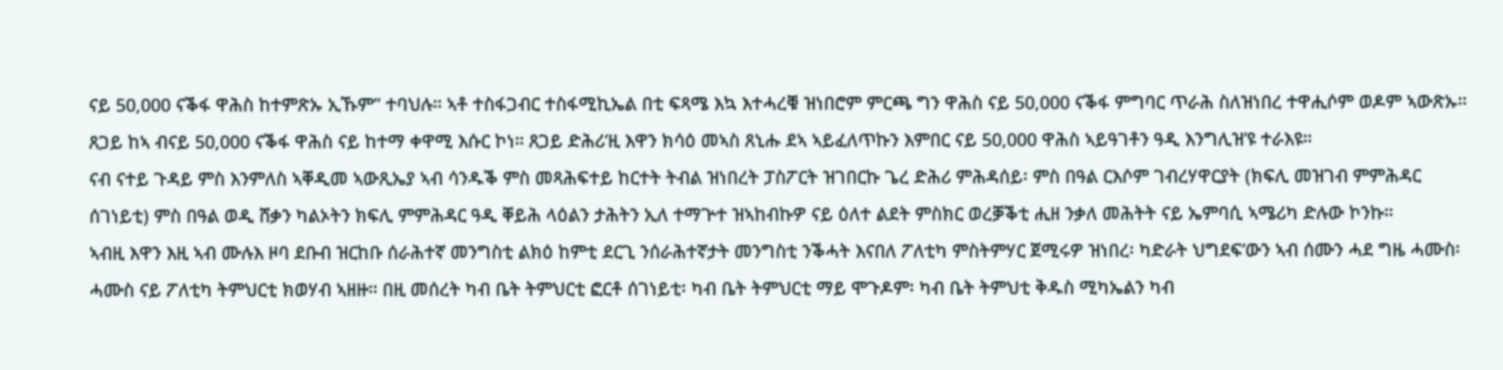ናይ 50,000 ናቕፋ ዋሕስ ከተምጽኡ ኢኹም” ተባህሉ። ኣቶ ተስፋጋብር ተስፋሚኪኤል በቲ ፍጻሜ እኳ እተሓረቑ ዝነበሮም ምርጫ ግን ዋሕስ ናይ 50,000 ናቕፋ ምግባር ጥራሕ ስለዝነበረ ተዋሒሶም ወዶም ኣውጽኡ። ጸጋይ ከኣ ብናይ 50,000 ናቕፋ ዋሕስ ናይ ከተማ ቀዋሚ እሱር ኮነ። ጸጋይ ድሕሪ’ዚ እዋን ክሳዕ መኣስ ጸኒሑ ደኣ ኣይፈለጥኩን እምበር ናይ 50,000 ዋሕስ ኣይዓገቶን ዓዲ እንግሊዝ’ዩ ተራእዩ።
ናብ ናተይ ጉዳይ ምስ እንምለስ ኣቐዲመ ኣውጺኤያ ኣብ ሳንዱቕ ምስ መጻሕፍተይ ከርተት ትብል ዝነበረት ፓስፖርት ዝገበርኩ ጌረ ድሕሪ ምሕዳሰይ፡ ምስ በዓል ርእሶም ገብረሃዋርያት (ክፍሊ መዝገብ ምምሕዳር ሰገነይቲ) ምስ በዓል ወዲ ሸቃን ካልኦትን ክፍሊ ምምሕዳር ዓዲ ቐይሕ ላዕልን ታሕትን ኢለ ተማጕተ ዝኣከብኩዎ ናይ ዕለተ ልደት ምስክር ወረቓቕቲ ሒዘ ንቃለ መሕትት ናይ ኤምባሲ ኣሜሪካ ድሉው ኮንኩ።
ኣብዚ እዋን እዚ ኣብ ሙሉእ ዞባ ደቡብ ዝርከቡ ሰራሕተኛ መንግስቲ ልክዕ ከምቲ ደርጊ ንሰራሕተኛታት መንግስቲ ንቕሓት እናበለ ፖለቲካ ምስትምሃር ጀሚሩዎ ዝነበረ፡ ካድራት ህግደፍ’ውን ኣብ ሰሙን ሓደ ግዜ ሓሙስ፡ ሓሙስ ናይ ፖለቲካ ትምህርቲ ክወሃብ ኣዘዙ። በዚ መሰረት ካብ ቤት ትምህርቲ ፎርቶ ሰገነይቲ፡ ካብ ቤት ትምህርቲ ማይ ሞጉዶም፡ ካብ ቤት ትምህቲ ቅዱስ ሚካኤልን ካብ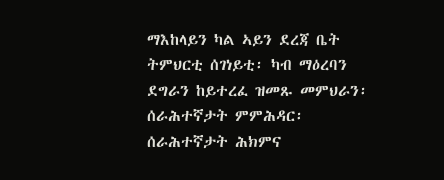ማእከላይን ካል ኣይን ደረጃ ቤት ትምህርቲ ሰገነይቲ፡ ካብ ማዕረባን ደግራን ከይተረፈ ዝመጹ መምህራን፡ ሰራሕተኛታት ምምሕዳር፡ ሰራሕተኛታት ሕክምና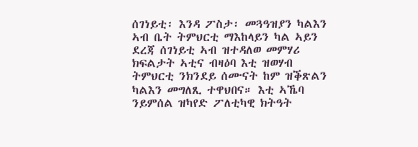ሰገነይቲ፡ እንዳ ፖስታ፡ መጓዓዝያን ካልእን ኣብ ቤት ትምህርቲ ማእከላይን ካል ኣይን ደረጃ ሰገነይቲ ኣብ ዝተዳለወ መምሃሪ ክፍልታት ኣቲና ብዛዕባ እቲ ዝወሃብ ትምህርቲ ንክንደይ ሰሙናት ከም ዝቕጽልን ካልእን መግለጺ ተዋህበና። እቲ ኣኼባ ንይምሰል ዝካየድ ፖለቲካዊ ክትዓት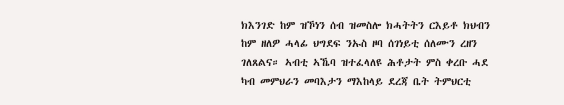ክእንገድ ከም ዝኾነን ሰብ ዝመስሎ ክሓትትን ርእይቶ ክህብን ከም ዘለዎ ሓላፊ ህግደፍ ንኡስ ዞባ ሰገነይቲ ሰለሙን ረዘን ገለጸልና። ኣብቲ ኣኼባ ዝተፈላለዩ ሕቶታት ምስ ቀረቡ ሓደ ካብ መምህራን መባእታን ማእከላይ ደረጃ ቤት ትምህርቲ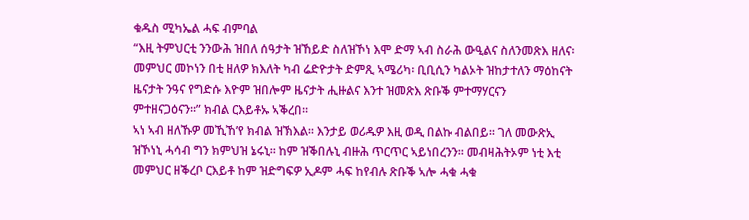ቁዱስ ሚካኤል ሓፍ ብምባል
“እዚ ትምህርቲ ንንውሕ ዝበለ ሰዓታት ዝኸይድ ስለዝኾነ እሞ ድማ ኣብ ስራሕ ውዒልና ስለንመጽእ ዘለና፡ መምህር መኮነን በቲ ዘለዎ ክእለት ካብ ሬድዮታት ድምጺ ኣሜሪካ፡ ቢቢሲን ካልኦት ዝከታተለን ማዕከናት ዜናታት ንዓና የግድሱ እዮም ዝበሎም ዜናታት ሒዙልና እንተ ዝመጽእ ጽቡቕ ምተማሃርናን ምተዘናጋዕናን።” ክብል ርእይቶኡ ኣቕረበ።
ኣነ ኣብ ዘለኹዎ መኺኸ’የ ክብል ዝኽእል። እንታይ ወሪዱዎ እዚ ወዲ በልኩ ብልበይ። ገለ መውጽኢ ዝኾነኒ ሓሳብ ግን ክምህዝ ኔሩኒ። ከም ዝቕበሉኒ ብዙሕ ጥርጥር ኣይነበረንን። መብዛሕትኦም ነቲ እቲ መምህር ዘቕረቦ ርእይቶ ከም ዝድግፍዎ ኢዶም ሓፍ ከየብሉ ጽቡቕ ኣሎ ሓቁ ሓቁ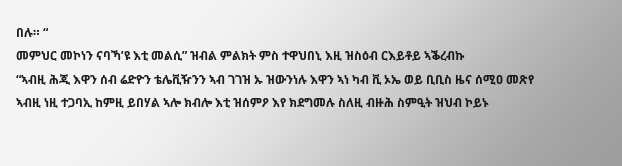በሉ። “
መምህር መኮነን ናባኻ’ዩ እቲ መልሲ” ዝብል ምልክት ምስ ተዋህበኒ እዚ ዝስዕብ ርእይቶይ ኣቕረብኩ
“ኣብዚ ሕጂ እዋን ሰብ ሬድዮን ቴሌቪዥንን ኣብ ገገዝ ኡ ዝውንነሉ እዋን ኣነ ካብ ቪ ኦኤ ወይ ቢቢስ ዜና ሰሚዐ መጽየ ኣብዚ ነዚ ተጋባኢ ከምዚ ይበሃል ኣሎ ክብሎ እቲ ዝሰምዖ እየ ክደግመሉ ስለዚ ብዙሕ ስምዒት ዝህብ ኮይኑ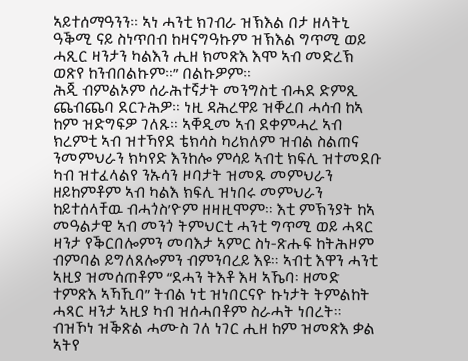ኣይተሰማዓንን። ኣነ ሓንቲ ክገብራ ዝኽእል በታ ዘላትኒ ዓቕሚ ናይ ስነጥበብ ከዛናግዓኩም ዝኽእል ግጥሚ ወይ ሓጺር ዛንታን ካልእን ሒዘ ክመጽእ እሞ ኣብ መድረኽ ወጽየ ከንብበልኩም።” በልኩዎም።
ሕጂ ብምልኦም ሰራሕተኛታት መንግስቲ ብሓደ ድምጺ ጨብጨባ ደርጉሕዎ። ነዚ ዳሕረዋይ ዝቐረበ ሓሳብ ከኣ ከም ዝድግፍዎ ገለጹ። ኣቐዲመ ኣብ ደቀምሓረ ኣብ ክረምቲ ኣብ ዝተኻየደ ቴክሳስ ካሪክለም ዝብል ስልጠና ንመምህራን ክካየድ እንከሎ ምሳይ ኣብቲ ክፍሊ ዝተመደቡ ካብ ዝተፈላልየ ንኡሳን ዞባታት ዝመጹ መምህራን ዘይከምቶም ኣብ ካልእ ክፍሊ ዝነበሩ መምህራን ከይተሰላቸዉ ብሓጎስ’ዮም ዘዛዚሞም። እቲ ምኽንያት ከኣ መዓልታዊ ኣብ መንጎ ትምህርቲ ሓንቲ ግጥሚ ወይ ሓጻር ዛንታ የቕርበሎምን መባእታ ኣምር ስነ-ጽሑፍ ከትሕዞም ብምባል ይግለጸሎምን ብምንባረይ እዩ። ኣብቲ እዋን ሓንቲ ኣዚያ ዝመሰጠቶም “ደሓን ትእቶ እዛ ኣኼባ፡ ዘመድ ተምጽእ ኣኻኺባ” ትብል ነቲ ዝነበርናዮ ኩነታት ትምልከት ሓጻር ዛንታ ኣዚያ ካብ ዝሰሓበቶም ስራሓት ነበረት። ብዝኾነ ዝቕጽል ሓሙስ ገለ ነገር ሒዘ ከም ዝመጽእ ቃል ኣትየ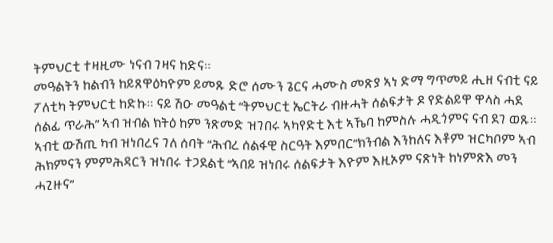ትምህርቲ ተዛዚሙ ነናብ ገዛና ከድና።
መዓልትን ከልብን ከይጸዋዕካዮም ይመጹ ድሮ ሰሙን ጌርና ሓሙስ መጽያ ኣነ ድማ ግጥመይ ሒዘ ናብቲ ናይ ፖለቲካ ትምህርቲ ከድኩ። ናይ ሽዑ መዓልቲ “ትምህርቲ ኤርትራ ብዙሓት ሰልፍታት ዶ የድልይዋ ዋላስ ሓደ ሰልፊ ጥራሕ” ኣብ ዝብል ክትዕ ከም ንጽመድ ዝገበሩ ኣካየድቲ እቲ ኣኼባ ከምስሉ ሓዲጎምና ናብ ደገ ወጹ። ኣብቲ ውሽጢ ካብ ዝነበረና ገለ ሰባት “ሕብረ ሰልፋዊ ስርዓት እምበር”ክንብል እንከለና እቶም ዝርካቦም ኣብ ሕክምናን ምምሕዳርን ዝነበሩ ተጋደልቲ “ኣበይ ዝነበሩ ሰልፍታት እዮም እዚኦም ናጽነት ከነምጽእ መን ሓጊዙና”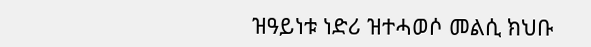ዝዓይነቱ ነድሪ ዝተሓወሶ መልሲ ክህቡ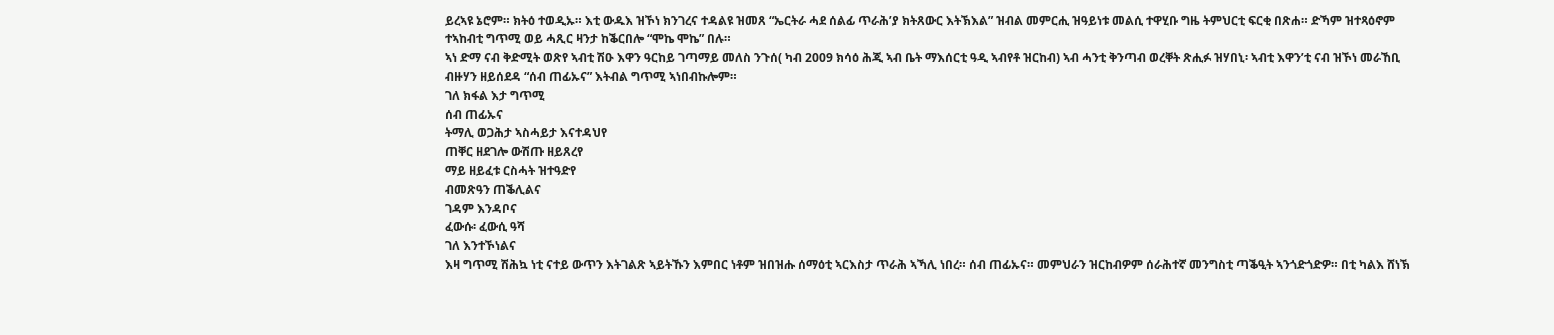ይረኣዩ ኔሮም። ክትዕ ተወዲኡ። እቲ ውዱእ ዝኾነ ክንገረና ተዳልዩ ዝመጸ “ኤርትራ ሓደ ሰልፊ ጥራሕ’ያ ክትጸውር እትኽእል” ዝብል መምርሒ ዝዓይነቱ መልሲ ተዋሂቡ ግዜ ትምህርቲ ፍርቂ በጽሐ። ድኻም ዝተጻዕኖም ተኣከብቲ ግጥሚ ወይ ሓጺር ዛንታ ከቕርበሎ “ሞኬ ሞኬ” በሉ።
ኣነ ድማ ናብ ቅድሚት ወጽየ ኣብቲ ሽዑ እዋን ዓርከይ ገጣማይ መለስ ንጉሰ( ካብ 2009 ክሳዕ ሕጂ ኣብ ቤት ማእሰርቲ ዓዲ ኣብየቶ ዝርከብ) ኣብ ሓንቲ ቅንጣብ ወረቐት ጽሒፉ ዝሃበኒ፡ ኣብቲ እዋን’ቲ ናብ ዝኾነ መራኸቢ ብዙሃን ዘይሰደዳ “ሰብ ጠፊኡና” እትብል ግጥሚ ኣነበብኩሎም።
ገለ ክፋል እታ ግጥሚ
ሰብ ጠፊኡና
ትማሊ ወጋሕታ ኣስሓይታ እናተዳህየ
ጠቐር ዘደገሎ ውሽጡ ዘይጸረየ
ማይ ዘይፈቱ ርስሓት ዝተዓድየ
ብመጽዓን ጠቕሊልና
ገዳም እንዳቦና
ፈውሱ፡ ፈውሲ ዓሻ
ገለ እንተኾነልና
እዛ ግጥሚ ሽሕኳ ነቲ ናተይ ውጥን እትገልጽ ኣይትኹን እምበር ነቶም ዝበዝሑ ሰማዕቲ ኣርእስታ ጥራሕ ኣኻሊ ነበረ። ሰብ ጠፊኡና። መምህራን ዝርከብዎም ሰራሕተኛ መንግስቲ ጣቕዒት ኣንጎድጎድዎ። በቲ ካልእ ሸነኽ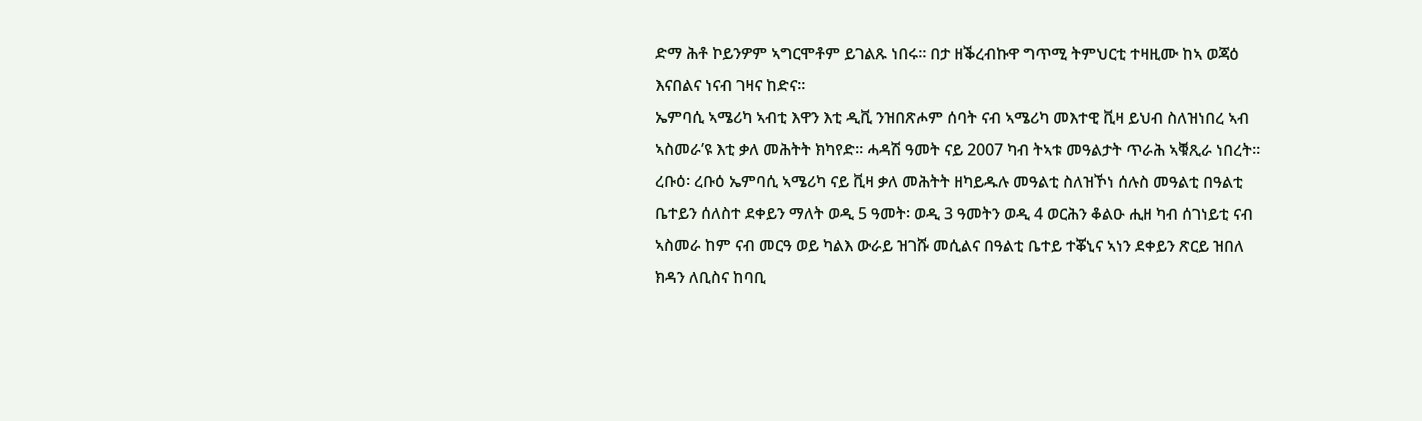ድማ ሕቶ ኮይንዎም ኣግርሞቶም ይገልጹ ነበሩ። በታ ዘቕረብኩዋ ግጥሚ ትምህርቲ ተዛዚሙ ከኣ ወጃዕ እናበልና ነናብ ገዛና ከድና።
ኤምባሲ ኣሜሪካ ኣብቲ እዋን እቲ ዲቪ ንዝበጽሖም ሰባት ናብ ኣሜሪካ መእተዊ ቪዛ ይህብ ስለዝነበረ ኣብ ኣስመራ’ዩ እቲ ቃለ መሕትት ክካየድ። ሓዳሽ ዓመት ናይ 2007 ካብ ትኣቱ መዓልታት ጥራሕ ኣቑጺራ ነበረት። ረቡዕ፡ ረቡዕ ኤምባሲ ኣሜሪካ ናይ ቪዛ ቃለ መሕትት ዘካይዱሉ መዓልቲ ስለዝኾነ ሰሉስ መዓልቲ በዓልቲ ቤተይን ሰለስተ ደቀይን ማለት ወዲ 5 ዓመት፡ ወዲ 3 ዓመትን ወዲ 4 ወርሕን ቆልዑ ሒዘ ካብ ሰገነይቲ ናብ ኣስመራ ከም ናብ መርዓ ወይ ካልእ ውራይ ዝገሹ መሲልና በዓልቲ ቤተይ ተቖኒና ኣነን ደቀይን ጽርይ ዝበለ ክዳን ለቢስና ከባቢ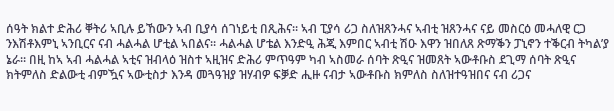ሰዓት ክልተ ድሕሪ ቐትሪ ኣቢሉ ይኸውን ኣብ ቢያሳ ሰገነይቲ በጺሕና። ኣብ ፒያሳ ሪጋ ስለዝጸንሓና ኣብቲ ዝጸንሓና ናይ መስርዕ መሓለዊ ርጋ ንእሽቶእምኒ ኣንቢርና ናብ ሓልሓል ሆቲል ኣበልና። ሓልሓል ሆቴል እንድዒ ሕጂ እምበር ኣብቲ ሽዑ እዋን ዝበለጸ ጽማቕን ፓኒኖን ተቕርብ ትካል’ያ ኔራ። በዚ ከኣ ኣብ ሓልሓል ኣቲና ዝብላዕ ዝስተ ኣዚዝና ድሕሪ ምጥዓም ካብ ኣስመራ ሰባት ጽዒና ዝመጸት ኣውቶቡስ ደጊማ ሰባት ጽዒና ክትምለስ ድልውቲ ብምዃና ኣውቲስታ እንዳ መጓዓዝያ ዝሃብዎ ፍቓድ ሒዙ ናብታ ኣውቶቡስ ክምለስ ስለዝተዓዝበና ናብ ሪጋና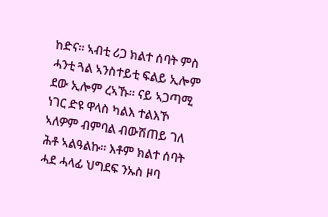ከድና። ኣብቲ ሪጋ ክልተ ሰባት ምስ ሓንቲ ጓል ኣንስተይቲ ፍልይ ኢሎም ደው ኢሎም ረኣኹ። ናይ ኣጋጣሚ ነገር ድዩ ዋላስ ካልእ ተልእኾ ኣለዎም ብምባል ብውሽጠይ ገለ ሕቶ ኣልዓልኩ። እቶም ክልተ ሰባት ሓደ ሓላፊ ህግደፍ ንኡስ ዞባ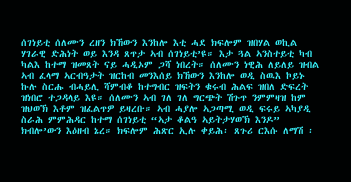ሰገነይቲ ሰለሙን ረዘን ክኸውን እንከሎ እቲ ሓደ ክፍሎም ዝበሃል ወኪል ሃገራዊ ድሕነት ወይ እንዳ ጸጥታ ኣብ ሰገነይቲ’ዩ። እታ ጓል ኣንስተይቲ ካብ ካልእ ከተማ ዝመጸት ናይ ሓዲኦም ጋሻ ነበረት። ሰለሙን ነዊሕ ለይለይ ዝብል ኣብ ፈላማ ኣርብዓታት ዝርከብ መንእሰይ ክኸውን እንከሎ ወዲ ስዉእ ኮይኑ ኩሉ ስርሑ ብሓይሊ ሻምብቆ ከተግብር ዝፍትን ቁሩብ ሕልፍ ዝበለ ድፍረት ዝነበሮ ተጋዳላይ እዩ። ሰለሙን ኣብ ገለ ገለ ግርጭት ሽጉጥ ንምምዛዝ ከም ዝህወኽ እቶም ዝፈልጥዎ ይዛረቡ። ኣብ ሓያሎ ኣጋጣሚ ወዲ ፍሩይ ኣካያዲ ስራሕ ምምሕዳር ከተማ ሰገነይቲ “ኣታ ቆልዓ ኣይትታሃወኽ እንዶ” ክብሎ’ውን እዕዘብ ኔረ። ክፍሎም ሕጽር ኢሉ ቀይሕ፡ ጸጉሪ ርእሱ ለማሽ ፡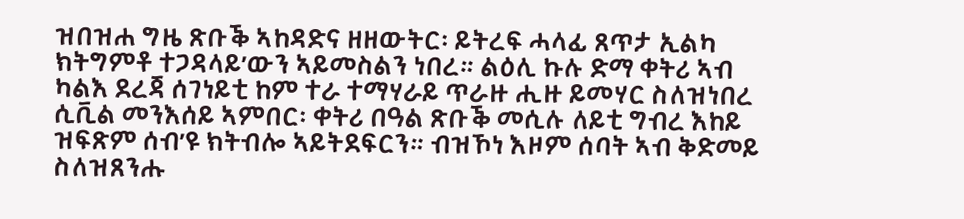ዝበዝሐ ግዜ ጽቡቕ ኣከዳድና ዘዘውትር፡ ይትረፍ ሓላፊ ጸጥታ ኢልካ ክትግምቶ ተጋዳላይ’ውን ኣይመስልን ነበረ። ልዕሊ ኩሉ ድማ ቀትሪ ኣብ ካልእ ደረጃ ሰገነይቲ ከም ተራ ተማሃራይ ጥራዙ ሒዙ ይመሃር ስለዝነበረ ሲቪል መንእሰይ ኣምበር፡ ቀትሪ በዓል ጽቡቕ መሲሉ ለይቲ ግብረ እከይ ዝፍጽም ሰብ’ዩ ክትብሎ ኣይትደፍርን። ብዝኾነ እዞም ሰባት ኣብ ቅድመይ ስለዝጸንሑ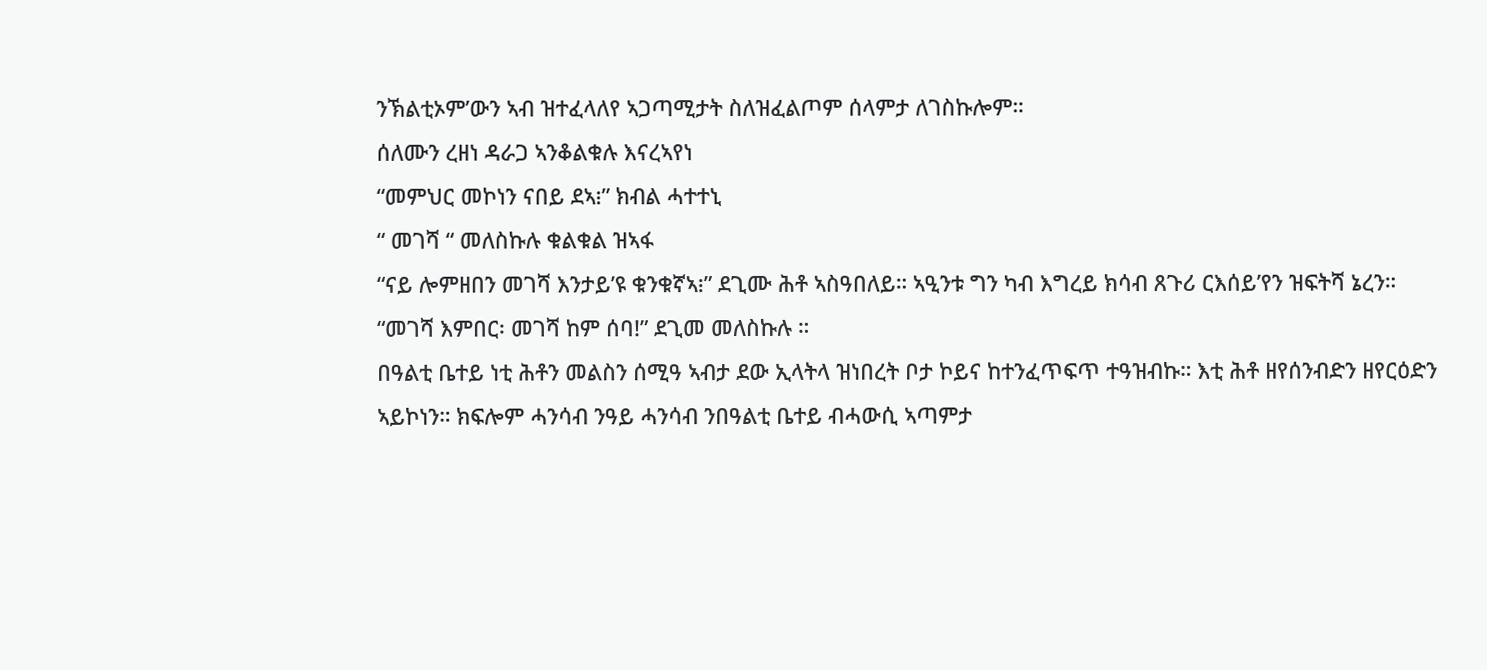ንኽልቲኦም’ውን ኣብ ዝተፈላለየ ኣጋጣሚታት ስለዝፈልጦም ሰላምታ ለገስኩሎም።
ሰለሙን ረዘነ ዳራጋ ኣንቆልቁሉ እናረኣየነ
“መምህር መኮነን ናበይ ደኣ᎒” ክብል ሓተተኒ
“ መገሻ “ መለስኩሉ ቁልቁል ዝኣፋ
“ናይ ሎምዘበን መገሻ እንታይ’ዩ ቁንቁኛኣ᎒” ደጊሙ ሕቶ ኣስዓበለይ። ኣዒንቱ ግን ካብ እግረይ ክሳብ ጸጉሪ ርእሰይ’የን ዝፍትሻ ኔረን።
“መገሻ እምበር፡ መገሻ ከም ሰባ!” ደጊመ መለስኩሉ ።
በዓልቲ ቤተይ ነቲ ሕቶን መልስን ሰሚዓ ኣብታ ደው ኢላትላ ዝነበረት ቦታ ኮይና ከተንፈጥፍጥ ተዓዝብኩ። እቲ ሕቶ ዘየሰንብድን ዘየርዕድን ኣይኮነን። ክፍሎም ሓንሳብ ንዓይ ሓንሳብ ንበዓልቲ ቤተይ ብሓውሲ ኣጣምታ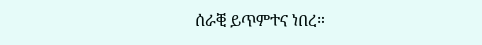ሰራቒ ይጥምተና ነበረ።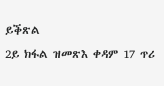ይቕጽል
2ይ ክፋል ዝመጽእ ቀዳም 17 ጥሪ